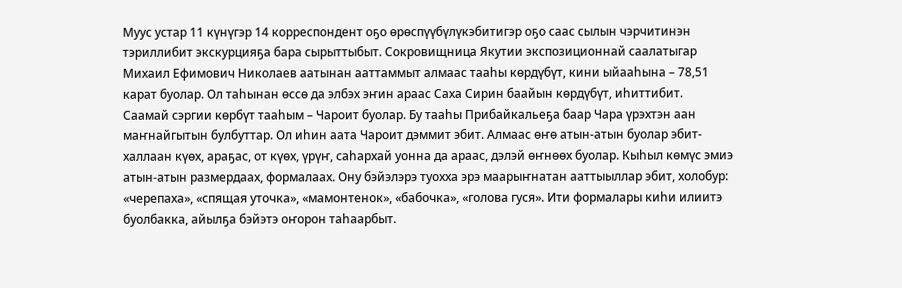Муус устар 11 күнүгэр 14 корреспондент оҕо өрөспүүбүлүкэбитигэр оҕо саас сылын чэрчитинэн тэриллибит экскурцияҕа бара сырыттыбыт. Сокровищница Якутии экспозиционнай саалатыгар Михаил Ефимович Николаев аатынан ааттаммыт алмаас тааһы көрдүбүт, кини ыйааһына – 78,51 карат буолар. Ол таһынан өссө да элбэх эҥин араас Саха Сирин баайын көрдүбүт, иһиттибит.
Саамай сэргии көрбүт тааһым – Чароит буолар. Бу тааһы Прибайкальеҕа баар Чара үрэхтэн аан маҥнайгытын булбуттар. Ол иһин аата Чароит дэммит эбит. Алмаас өҥө атын-атын буолар эбит- халлаан күөх, араҕас, от күөх, үрүҥ, саһархай уонна да араас, дэлэй өҥнөөх буолар. Кыһыл көмүс эмиэ атын-атын размердаах, формалаах. Ону бэйэлэрэ туохха эрэ маарыҥнатан ааттыыллар эбит, холобур: «черепаха», «спящая уточка», «мамонтенок», «бабочка», «голова гуся». Ити формалары киһи илиитэ буолбакка, айылҕа бэйэтэ оҥорон таһаарбыт.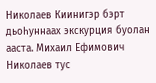Николаев Киинигэр бэрт дьоһуннаах экскурция буолан ааста. Михаил Ефимович Николаев тус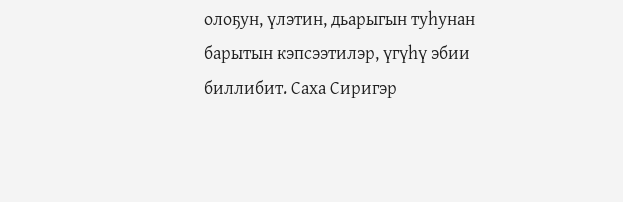олоҕун, үлэтин, дьарыгын туһунан барытын кэпсээтилэр, үгүһү эбии биллибит. Саха Сиригэр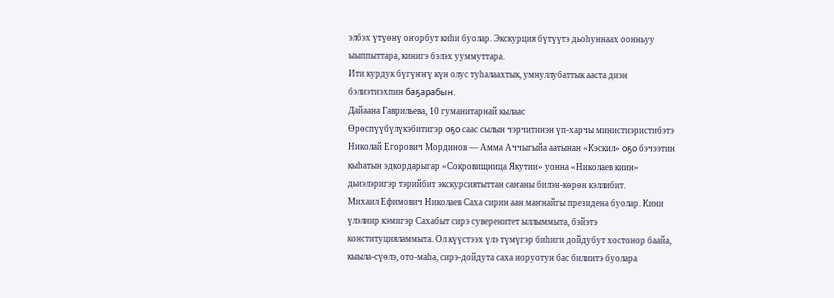элбэх үтүөнү оҥорбут киһи буолар. Экскурция бүтүүтэ дьоһуннаах оонньуу ыыппыттара, кинигэ бэлэх ууммуттара.
Ити курдук бүгүҥҥү күн олус туһалаахтык, умнуллубаттык ааста диэн бэлиэтиэхпин баҕарабын.
Дайаана Гаврильева, 10 гуманитарнай кылаас
Өрөспүүбүлүкэбитигэр оҕо саас сылын чэрчитинэн үп-харчы министиэристибэтэ Николай Егорович Мординов — Амма Аччыгыйа аатынан «Кэскил» оҕо бэчээтин кыһатын эдкордарыгар «Сокровищница Якутии» уонна «Николаев киин» дьиэлэригэр тэрийбит экскурсиятыттан саҥаны билэн-көрөн кэллибит.
Михаил Ефимович Николаев Саха сирин аан маҥнайгы президена буолар. Кини үлэлиир кэмигэр Сахабыт сирэ суверенитет ыллыммыта, бэйэтэ конституцияламмыта. Ол күүстээх үлэ түмүгэр биһиги дойдубут хостонор баайа, кыыла-сүөлэ, ото-маһа, сирэ-дойдута саха норуотун бас билиитэ буолара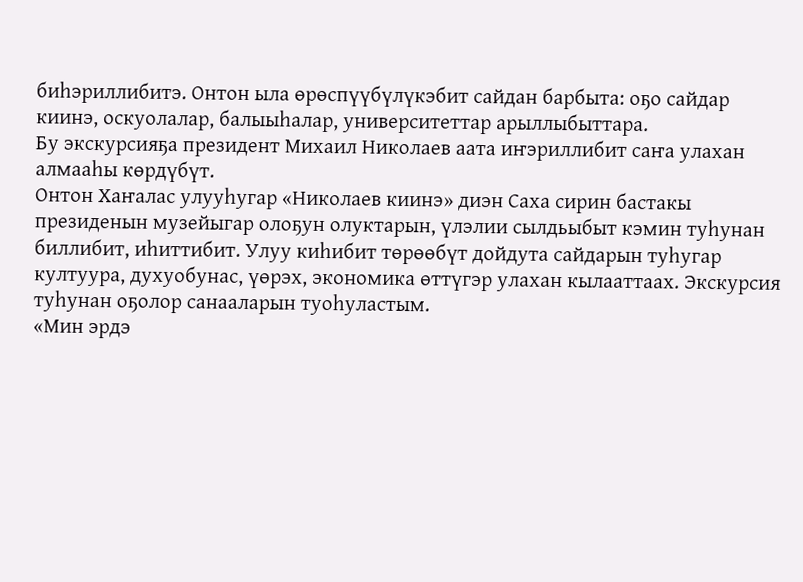биһэриллибитэ. Онтон ыла өрөспүүбүлүкэбит сайдан барбыта: оҕо сайдар киинэ, оскуолалар, балыыһалар, университеттар арыллыбыттара.
Бу экскурсияҕа президент Михаил Николаев аата иҥэриллибит саҥа улахан алмааһы көрдүбүт.
Онтон Хаҥалас улууһугар «Николаев киинэ» диэн Саха сирин бастакы президенын музейыгар олоҕун олуктарын, үлэлии сылдьыбыт кэмин туһунан биллибит, иһиттибит. Улуу киһибит төрөөбүт дойдута сайдарын туһугар култуура, духуобунас, үөрэх, экономика өттүгэр улахан кылааттаах. Экскурсия туһунан оҕолор санааларын туоһуластым.
«Мин эрдэ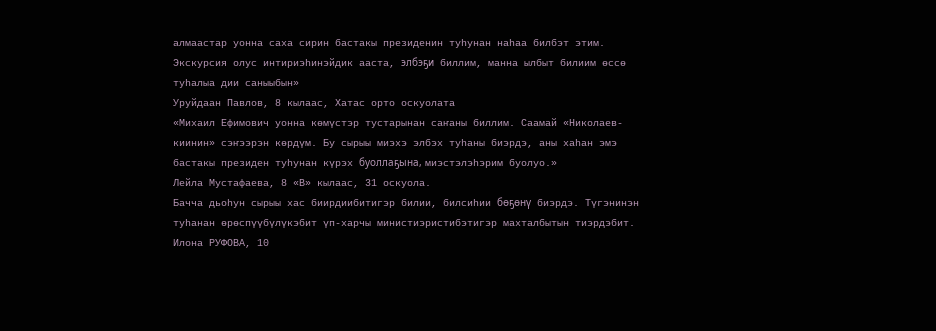алмаастар уонна саха сирин бастакы президенин туһунан наһаа билбэт этим. Экскурсия олус интириэһинэйдик ааста, элбэҕи биллим, манна ылбыт билиим өссө туһалыа дии саныыбын»
Уруйдаан Павлов, 8 кылаас, Хатас орто оскуолата
«Михаил Ефимович уонна көмүстэр тустарынан саҥаны биллим. Саамай «Николаев-киинин» сэҥээрэн көрдүм. Бу сырыы миэхэ элбэх туһаны биэрдэ, аны хаһан эмэ бастакы президен туһунан күрэх буоллаҕына, миэстэлэһэрим буолуо.»
Лейла Мустафаева, 8 «В» кылаас, 31 оскуола.
Бачча дьоһун сырыы хас биирдиибитигэр билии, билсиһии бөҕөнү биэрдэ. Түгэнинэн туһанан өрөспүүбүлүкэбит үп-харчы министиэристибэтигэр махталбытын тиэрдэбит.
Илона РУФОВА, 10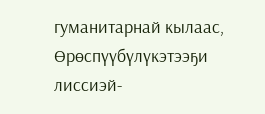гуманитарнай кылаас,
Өрөспүүбүлүкэтээҕи лиссиэй-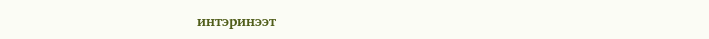интэринээт